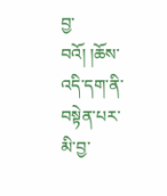བྱ་བའོ། །ཆོས་འདི་དག་ནི་བསྟེན་པར་མི་བྱ་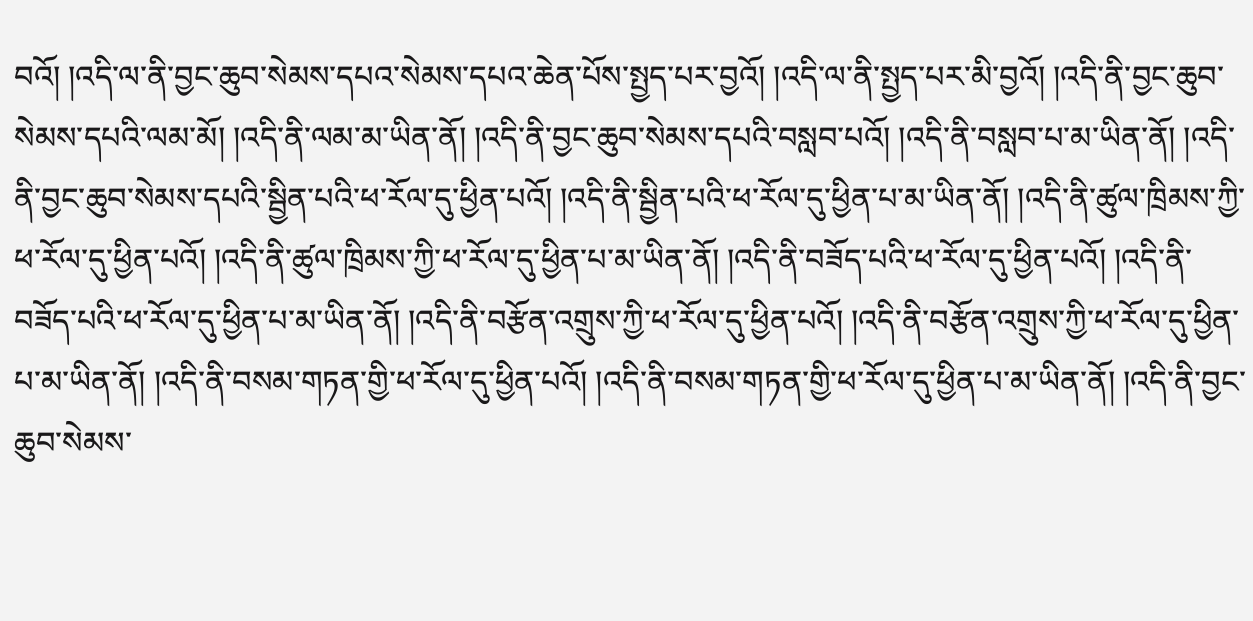བའོ། །འདི་ལ་ནི་བྱང་ཆུབ་སེམས་དཔའ་སེམས་དཔའ་ཆེན་པོས་སྤྱད་པར་བྱའོ། །འདི་ལ་ནི་སྤྱད་པར་མི་བྱའོ། །འདི་ནི་བྱང་ཆུབ་སེམས་དཔའི་ལམ་མོ། །འདི་ནི་ལམ་མ་ཡིན་ནོ། །འདི་ནི་བྱང་ཆུབ་སེམས་དཔའི་བསླབ་པའོ། །འདི་ནི་བསླབ་པ་མ་ཡིན་ནོ། །འདི་ནི་བྱང་ཆུབ་སེམས་དཔའི་སྦྱིན་པའི་ཕ་རོལ་དུ་ཕྱིན་པའོ། །འདི་ནི་སྦྱིན་པའི་ཕ་རོལ་དུ་ཕྱིན་པ་མ་ཡིན་ནོ། །འདི་ནི་ཚུལ་ཁྲིམས་ཀྱི་ཕ་རོལ་དུ་ཕྱིན་པའོ། །འདི་ནི་ཚུལ་ཁྲིམས་ཀྱི་ཕ་རོལ་དུ་ཕྱིན་པ་མ་ཡིན་ནོ། །འདི་ནི་བཟོད་པའི་ཕ་རོལ་དུ་ཕྱིན་པའོ། །འདི་ནི་བཟོད་པའི་ཕ་རོལ་དུ་ཕྱིན་པ་མ་ཡིན་ནོ། །འདི་ནི་བརྩོན་འགྲུས་ཀྱི་ཕ་རོལ་དུ་ཕྱིན་པའོ། །འདི་ནི་བརྩོན་འགྲུས་ཀྱི་ཕ་རོལ་དུ་ཕྱིན་པ་མ་ཡིན་ནོ། །འདི་ནི་བསམ་གཏན་གྱི་ཕ་རོལ་དུ་ཕྱིན་པའོ། །འདི་ནི་བསམ་གཏན་གྱི་ཕ་རོལ་དུ་ཕྱིན་པ་མ་ཡིན་ནོ། །འདི་ནི་བྱང་ཆུབ་སེམས་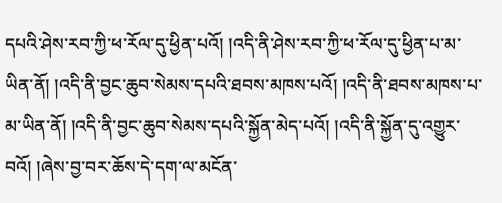དཔའི་ཤེས་རབ་ཀྱི་ཕ་རོལ་དུ་ཕྱིན་པའོ། །འདི་ནི་ཤེས་རབ་ཀྱི་ཕ་རོལ་དུ་ཕྱིན་པ་མ་ཡིན་ནོ། །འདི་ནི་བྱང་ཆུབ་སེམས་དཔའི་ཐབས་མཁས་པའོ། །འདི་ནི་ཐབས་མཁས་པ་མ་ཡིན་ནོ། །འདི་ནི་བྱང་ཆུབ་སེམས་དཔའི་སྐྱོན་མེད་པའོ། །འདི་ནི་སྐྱོན་དུ་འགྱུར་བའོ། །ཞེས་བྱ་བར་ཆོས་དེ་དག་ལ་མངོན་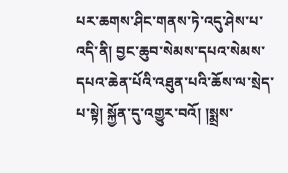པར་ཆགས་ཤིང་གནས་ཏེ་འདུ་ཤེས་པ་འདི་ནི། བྱང་ཆུབ་སེམས་དཔའ་སེམས་དཔའ་ཆེན་པོའི་འཐུན་པའི་ཆོས་ལ་སྲེད་པ་སྟེ། སྐྱོན་དུ་འགྱུར་བའོ། །སྨྲས་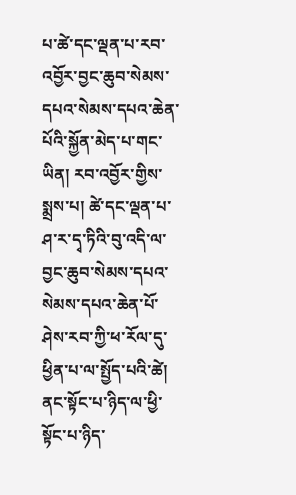པ་ཚེ་དང་ལྡན་པ་རབ་འབྱོར་བྱང་ཆུབ་སེམས་དཔའ་སེམས་དཔའ་ཆེན་པོའི་སྐྱོན་མེད་པ་གང་ཡིན། རབ་འབྱོར་གྱིས་སྨྲས་པ། ཚེ་དང་ལྡན་པ་ཤ་ར་དྭ་ཏིའི་བུ་འདི་ལ་བྱང་ཆུབ་སེམས་དཔའ་སེམས་དཔའ་ཆེན་པོ་ཤེས་རབ་ཀྱི་ཕ་རོལ་དུ་ཕྱིན་པ་ལ་སྤྱོད་པའི་ཚེ། ནང་སྟོང་པ་ཉིད་ལ་ཕྱི་སྟོང་པ་ཉིད་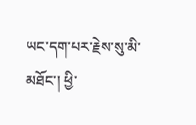ཡང་དག་པར་རྗེས་སུ་མི་མཐོང་། ཕྱི་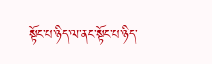སྟོང་པ་ཉིད་ལ་ནང་སྟོང་པ་ཉིད་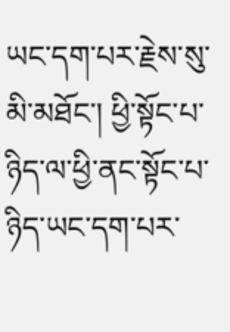ཡང་དག་པར་རྗེས་སུ་མི་མཐོང་། ཕྱི་སྟོང་པ་ཉིད་ལ་ཕྱི་ནང་སྟོང་པ་ཉིད་ཡང་དག་པར་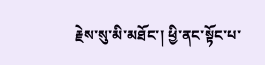རྗེས་སུ་མི་མཐོང་། ཕྱི་ནང་སྟོང་པ་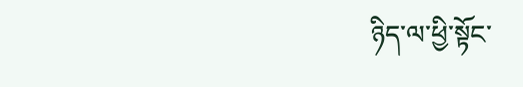ཉིད་ལ་ཕྱི་སྟོང་